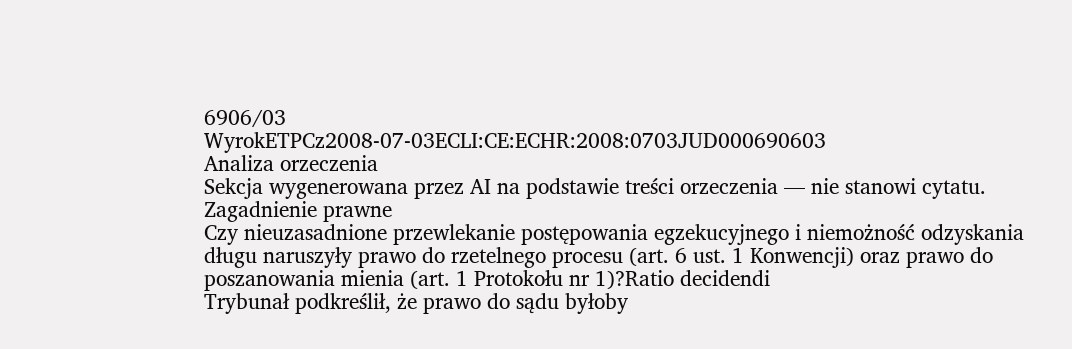6906/03
WyrokETPCz2008-07-03ECLI:CE:ECHR:2008:0703JUD000690603
Analiza orzeczenia
Sekcja wygenerowana przez AI na podstawie treści orzeczenia — nie stanowi cytatu.
Zagadnienie prawne
Czy nieuzasadnione przewlekanie postępowania egzekucyjnego i niemożność odzyskania długu naruszyły prawo do rzetelnego procesu (art. 6 ust. 1 Konwencji) oraz prawo do poszanowania mienia (art. 1 Protokołu nr 1)?Ratio decidendi
Trybunał podkreślił, że prawo do sądu byłoby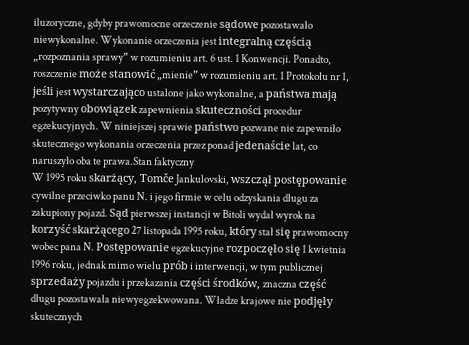iluzoryczne, gdyby prawomocne orzeczenie sądowe pozostawało niewykonalne. Wykonanie orzeczenia jest integralną częścią „rozpoznania sprawy” w rozumieniu art. 6 ust. 1 Konwencji. Ponadto, roszczenie może stanowić „mienie” w rozumieniu art. 1 Protokołu nr 1, jeśli jest wystarczająco ustalone jako wykonalne, a państwa mają pozytywny obowiązek zapewnienia skuteczności procedur egzekucyjnych. W niniejszej sprawie państwo pozwane nie zapewniło skutecznego wykonania orzeczenia przez ponad jedenaście lat, co naruszyło oba te prawa.Stan faktyczny
W 1995 roku skarżący, Tomče Jankulovski, wszczął postępowanie cywilne przeciwko panu N. i jego firmie w celu odzyskania długu za zakupiony pojazd. Sąd pierwszej instancji w Bitoli wydał wyrok na korzyść skarżącego 27 listopada 1995 roku, który stał się prawomocny wobec pana N. Postępowanie egzekucyjne rozpoczęło się 1 kwietnia 1996 roku, jednak mimo wielu prób i interwencji, w tym publicznej sprzedaży pojazdu i przekazania części środków, znaczna część długu pozostawała niewyegzekwowana. Władze krajowe nie podjęły skutecznych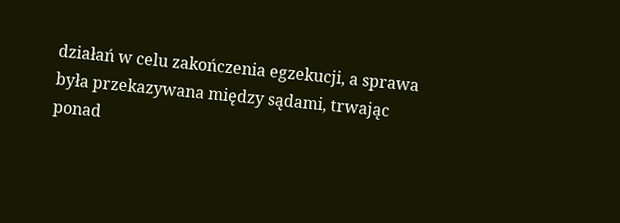działań w celu zakończenia egzekucji, a sprawa była przekazywana między sądami, trwając ponad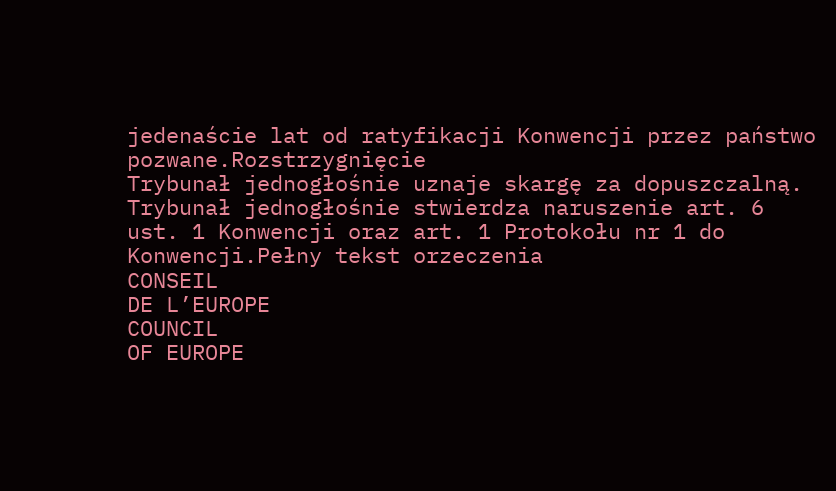jedenaście lat od ratyfikacji Konwencji przez państwo pozwane.Rozstrzygnięcie
Trybunał jednogłośnie uznaje skargę za dopuszczalną. Trybunał jednogłośnie stwierdza naruszenie art. 6 ust. 1 Konwencji oraz art. 1 Protokołu nr 1 do Konwencji.Pełny tekst orzeczenia
CONSEIL
DE L’EUROPE
COUNCIL
OF EUROPE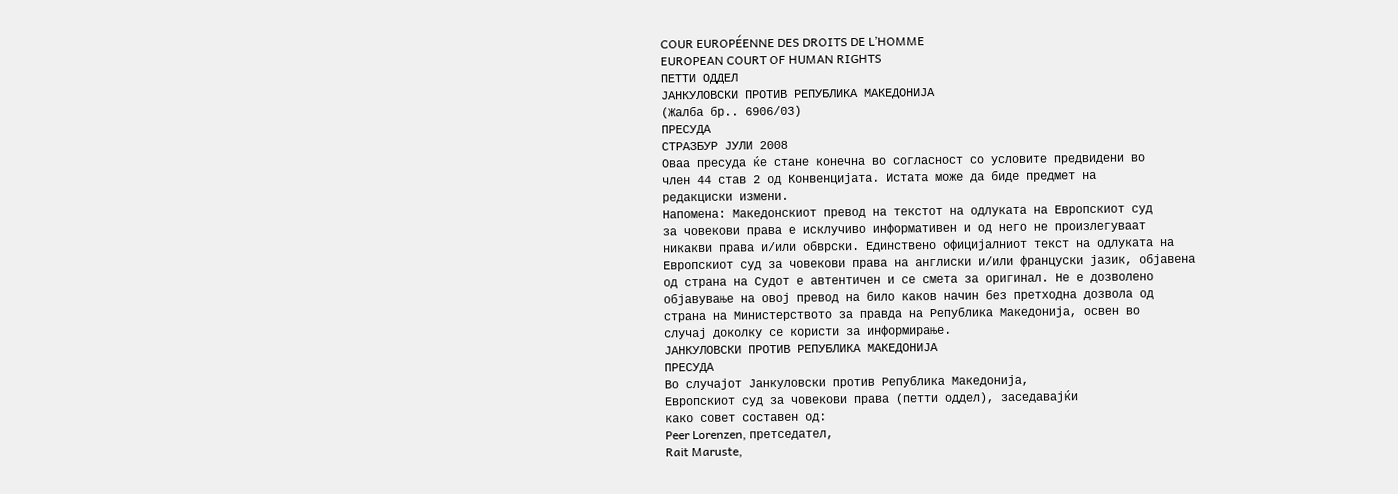COUR EUROPÉENNE DES DROITS DE L’HOMME
EUROPEAN COURT OF HUMAN RIGHTS
ПЕТТИ ОДДЕЛ
ЈАНКУЛОВСКИ ПРОТИВ РЕПУБЛИКА МАКЕДОНИЈА
(Жалба бр.. 6906/03)
ПРЕСУДА
СТРАЗБУР ЈУЛИ 2008
Оваа пресуда ќе стане конечна во согласност со условите предвидени во
член 44 став 2 од Конвенцијата. Истата може да биде предмет на
редакциски измени.
Напомена: Македонскиот превод на текстот на одлуката на Европскиот суд
за човекови права е исклучиво информативен и од него не произлегуваат
никакви права и/или обврски. Единствено официјалниот текст на одлуката на
Европскиот суд за човекови права на англиски и/или француски јазик, објавена
од страна на Судот е автентичен и се смета за оригинал. Не е дозволено
објавување на овој превод на било каков начин без претходна дозвола од
страна на Министерството за правда на Република Македонија, освен во
случај доколку се користи за информирање.
ЈАНКУЛОВСКИ ПРОТИВ РЕПУБЛИКА МАКЕДОНИЈА
ПРЕСУДА
Во случајот Јанкуловски против Република Македонија,
Европскиот суд за човекови права (петти оддел), заседавајќи
како совет составен од:
Peer Lorenzen, претседател,
Rait Maruste,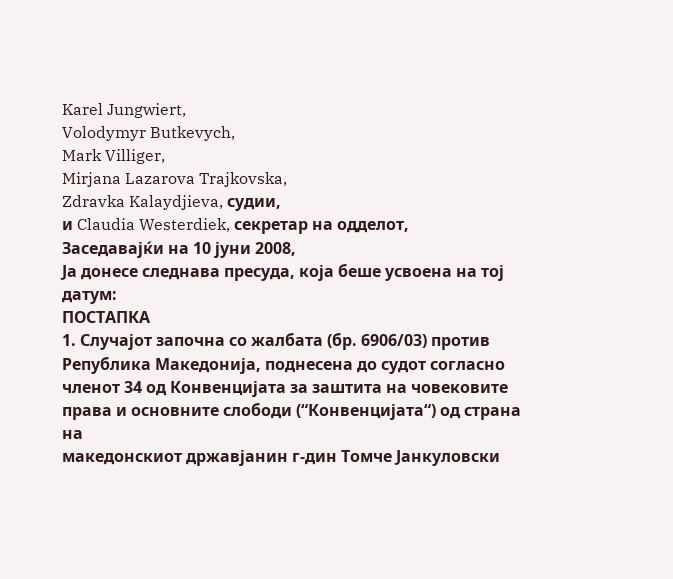Karel Jungwiert,
Volodymyr Butkevych,
Mark Villiger,
Mirjana Lazarova Trajkovska,
Zdravka Kalaydjieva, судии,
и Claudia Westerdiek, секретар на одделот,
Заседавајќи на 10 јуни 2008,
Ја донесе следнава пресуда, која беше усвоена на тој датум:
ПОСТАПКА
1. Случајот започна со жалбата (бр. 6906/03) против
Република Македонија, поднесена до судот согласно
членот 34 од Конвенцијата за заштита на човековите
права и основните слободи (“Конвенцијата“) од страна на
македонскиот државјанин г-дин Томче Јанкуловски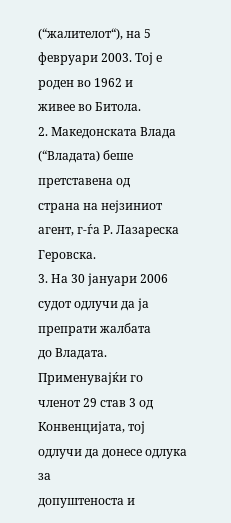(“жалителот“), на 5 февруари 2003. Тој е роден во 1962 и
живее во Битола.
2. Македонската Влада (“Владата) беше претставена од
страна на нејзиниот агент, г-ѓа Р. Лазареска Геровска.
3. На 30 јануари 2006 судот одлучи да ја препрати жалбата
до Владата. Применувајќи го членот 29 став 3 од
Конвенцијата, тој одлучи да донесе одлука за
допуштеноста и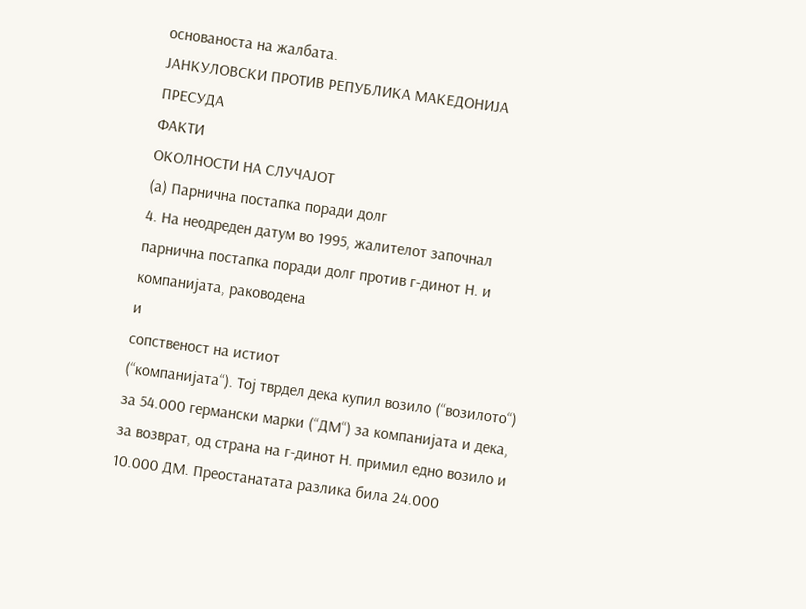основаноста на жалбата.
ЈАНКУЛОВСКИ ПРОТИВ РЕПУБЛИКА МАКЕДОНИЈА
ПРЕСУДА
ФАКТИ
ОКОЛНОСТИ НА СЛУЧАЈОТ
(а) Парнична постапка поради долг
4. На неодреден датум во 1995, жалителот започнал
парнична постапка поради долг против г-динот Н. и
компанијата, раководена
и
сопственост на истиот
(“компанијата“). Тој тврдел дека купил возило (“возилото“)
за 54.000 германски марки (“ДМ“) за компанијата и дека,
за возврат, од страна на г-динот Н. примил едно возило и
10.000 ДМ. Преостанатата разлика била 24.000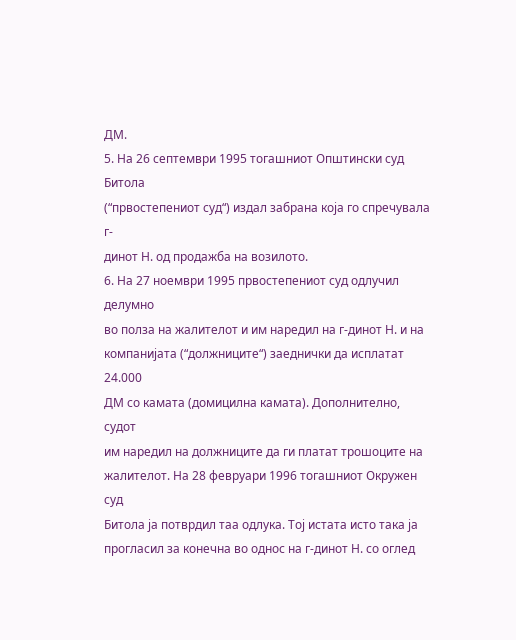ДМ.
5. На 26 септември 1995 тогашниот Општински суд Битола
(“првостепениот суд“) издал забрана која го спречувала г-
динот Н. од продажба на возилото.
6. На 27 ноември 1995 првостепениот суд одлучил делумно
во полза на жалителот и им наредил на г-динот Н. и на
компанијата (“должниците“) заеднички да исплатат 24.000
ДМ со камата (домицилна камата). Дополнително, судот
им наредил на должниците да ги платат трошоците на
жалителот. На 28 февруари 1996 тогашниот Окружен суд
Битола ја потврдил таа одлука. Тој истата исто така ја
прогласил за конечна во однос на г-динот Н. со оглед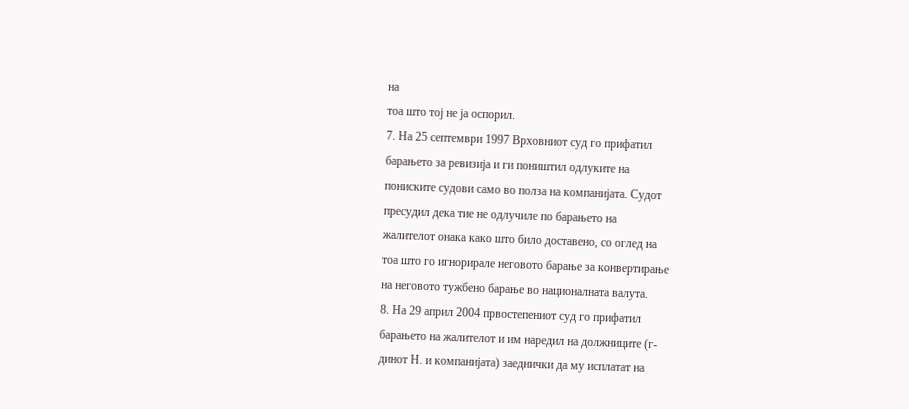на
тоа што тој не ја оспорил.
7. На 25 септември 1997 Врховниот суд го прифатил
барањето за ревизија и ги поништил одлуките на
пониските судови само во полза на компанијата. Судот
пресудил дека тие не одлучиле по барањето на
жалителот онака како што било доставено, со оглед на
тоа што го игнорирале неговото барање за конвертирање
на неговото тужбено барање во националната валута.
8. На 29 април 2004 првостепениот суд го прифатил
барањето на жалителот и им наредил на должниците (г-
динот Н. и компанијата) заеднички да му исплатат на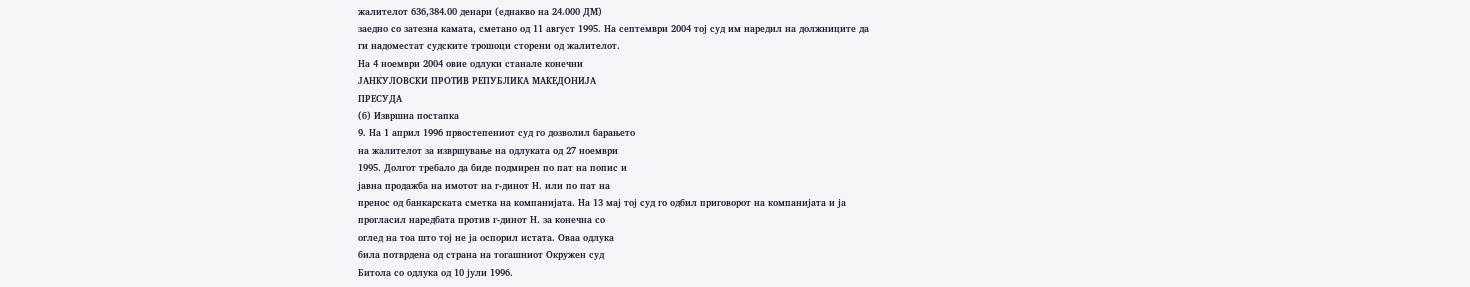жалителот 636,384.00 денари (еднакво на 24.000 ДМ)
заедно со затезна камата, сметано од 11 август 1995. На септември 2004 тој суд им наредил на должниците да
ги надоместат судските трошоци сторени од жалителот.
На 4 ноември 2004 овие одлуки станале конечни
ЈАНКУЛОВСКИ ПРОТИВ РЕПУБЛИКА МАКЕДОНИЈА
ПРЕСУДА
(б) Извршна постапка
9. На 1 април 1996 првостепениот суд го дозволил барањето
на жалителот за извршување на одлуката од 27 ноември
1995. Долгот требало да биде подмирен по пат на попис и
јавна продажба на имотот на г-динот Н. или по пат на
пренос од банкарската сметка на компанијата. На 13 мај тој суд го одбил приговорот на компанијата и ја
прогласил наредбата против г-динот Н. за конечна со
оглед на тоа што тој не ја оспорил истата. Оваа одлука
била потврдена од страна на тогашниот Окружен суд
Битола со одлука од 10 јули 1996.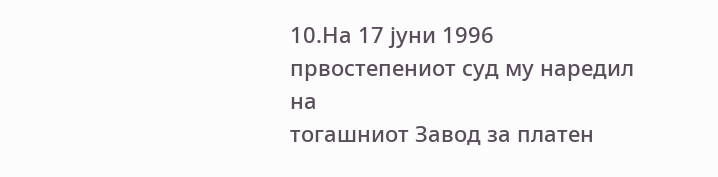10.На 17 јуни 1996 првостепениот суд му наредил на
тогашниот Завод за платен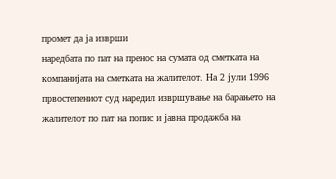промет да ја изврши
наредбата по пат на пренос на сумата од сметката на
компанијата на сметката на жалителот. На 2 јули 1996
првостепениот суд наредил извршување на барањето на
жалителот по пат на попис и јавна продажба на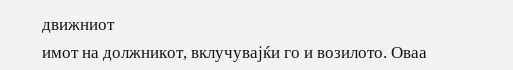движниот
имот на должникот, вклучувајќи го и возилото. Оваа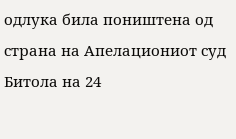одлука била поништена од страна на Апелациониот суд
Битола на 24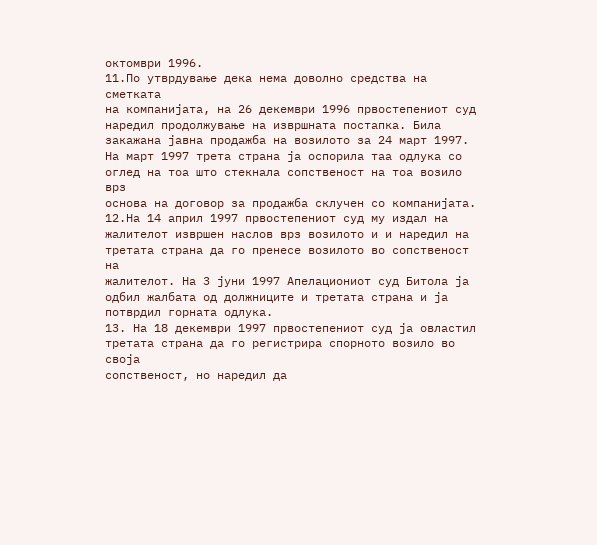октомври 1996.
11.По утврдување дека нема доволно средства на сметката
на компанијата, на 26 декември 1996 првостепениот суд
наредил продолжување на извршната постапка. Била
закажана јавна продажба на возилото за 24 март 1997. На март 1997 трета страна ја оспорила таа одлука со
оглед на тоа што стекнала сопственост на тоа возило врз
основа на договор за продажба склучен со компанијата.
12.На 14 април 1997 првостепениот суд му издал на
жалителот извршен наслов врз возилото и и наредил на
третата страна да го пренесе возилото во сопственост на
жалителот. На 3 јуни 1997 Апелациониот суд Битола ја
одбил жалбата од должниците и третата страна и ја
потврдил горната одлука.
13. На 18 декември 1997 првостепениот суд ја овластил
третата страна да го регистрира спорното возило во своја
сопственост, но наредил да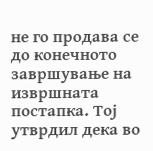не го продава се до конечното
завршување на извршната постапка. Тој утврдил дека во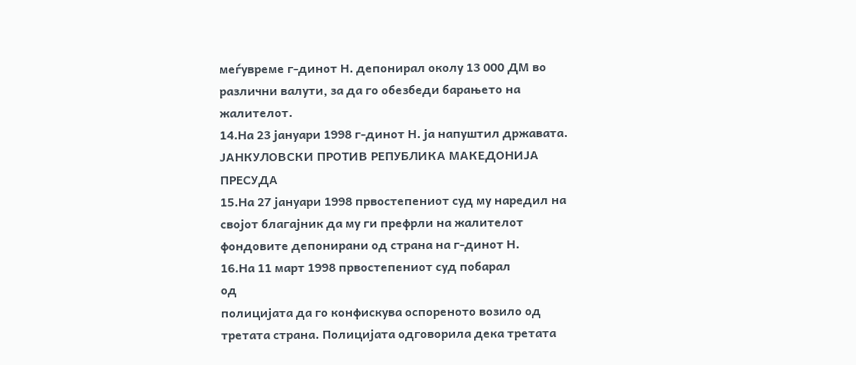меѓувреме г-динот Н. депонирал околу 13 000 ДМ во
различни валути, за да го обезбеди барањето на
жалителот.
14.На 23 јануари 1998 г-динот Н. ја напуштил државата.
ЈАНКУЛОВСКИ ПРОТИВ РЕПУБЛИКА МАКЕДОНИЈА
ПРЕСУДА
15.На 27 јануари 1998 првостепениот суд му наредил на
својот благајник да му ги префрли на жалителот
фондовите депонирани од страна на г-динот Н.
16.На 11 март 1998 првостепениот суд побарал
од
полицијата да го конфискува оспореното возило од
третата страна. Полицијата одговорила дека третата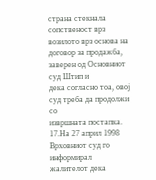страна стекнала сопственост врз возилото врз основа на
договор за продажба, заверен од Основниот суд Штип и
дека согласно тоа, овој суд треба да продолжи со
извршната постапка.
17.На 27 април 1998 Врховниот суд го информирал
жалителот дека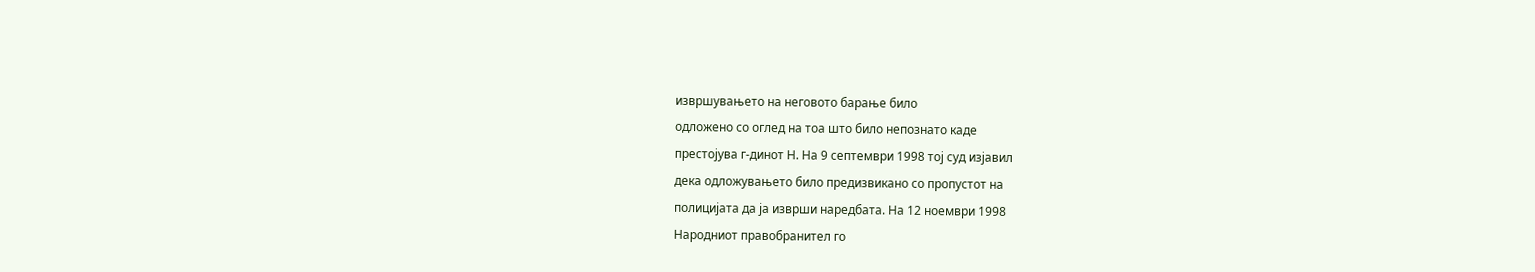извршувањето на неговото барање било
одложено со оглед на тоа што било непознато каде
престојува г-динот Н. На 9 септември 1998 тој суд изјавил
дека одложувањето било предизвикано со пропустот на
полицијата да ја изврши наредбата. На 12 ноември 1998
Народниот правобранител го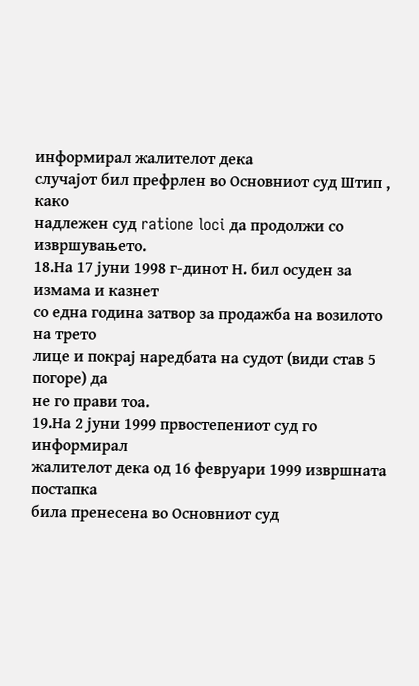информирал жалителот дека
случајот бил префрлен во Основниот суд Штип , како
надлежен суд ratione loci да продолжи со извршувањето.
18.На 17 јуни 1998 г-динот Н. бил осуден за измама и казнет
со една година затвор за продажба на возилото на трето
лице и покрај наредбата на судот (види став 5 погоре) да
не го прави тоа.
19.На 2 јуни 1999 првостепениот суд го информирал
жалителот дека од 16 февруари 1999 извршната постапка
била пренесена во Основниот суд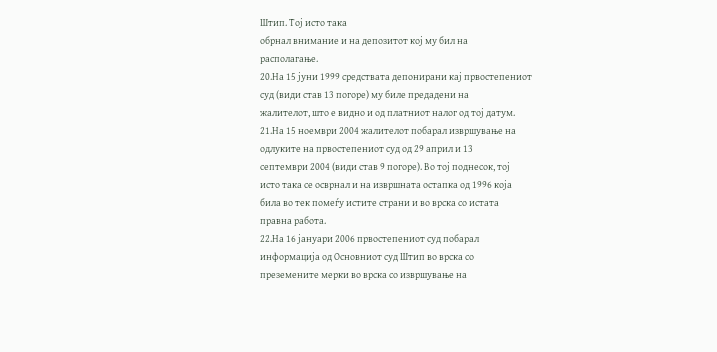Штип. Тој исто така
обрнал внимание и на депозитот кој му бил на
располагање.
20.На 15 јуни 1999 средствата депонирани кај првостепениот
суд (види став 13 погоре) му биле предадени на
жалителот, што е видно и од платниот налог од тој датум.
21.На 15 ноември 2004 жалителот побарал извршување на
одлуките на првостепениот суд од 29 април и 13
септември 2004 (види став 9 погоре). Во тој поднесок, тој
исто така се осврнал и на извршната остапка од 1996 која
била во тек помеѓу истите страни и во врска со истата
правна работа.
22.На 16 јануари 2006 првостепениот суд побарал
информација од Основниот суд Штип во врска со
преземените мерки во врска со извршување на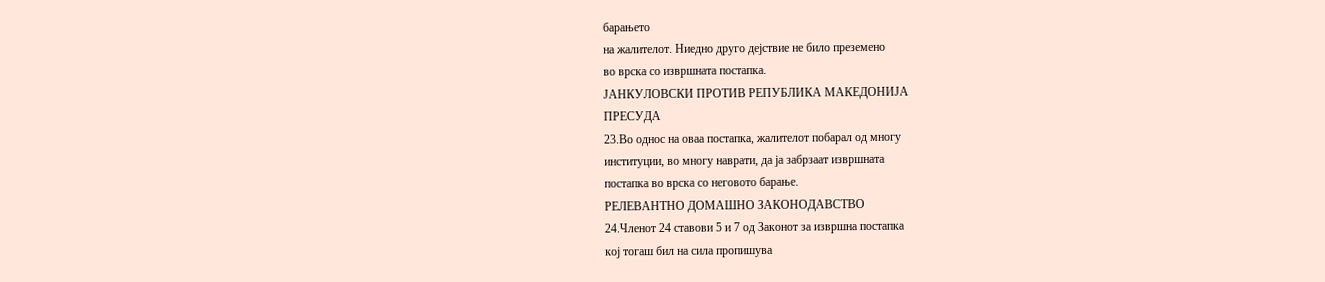барањето
на жалителот. Ниедно друго дејствие не било преземено
во врска со извршната постапка.
ЈАНКУЛОВСКИ ПРОТИВ РЕПУБЛИКА МАКЕДОНИЈА
ПРЕСУДА
23.Во однос на оваа постапка, жалителот побарал од многу
институции, во многу наврати, да ја забрзаат извршната
постапка во врска со неговото барање.
РЕЛЕВАНТНО ДОМАШНО ЗАКОНОДАВСТВО
24.Членот 24 ставови 5 и 7 од Законот за извршна постапка
кој тогаш бил на сила пропишува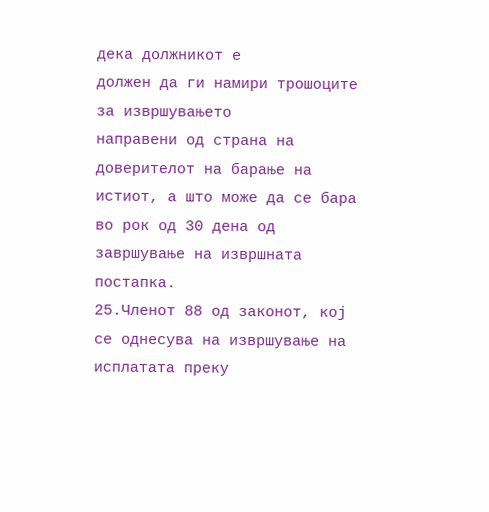дека должникот е
должен да ги намири трошоците за извршувањето
направени од страна на доверителот на барање на
истиот, а што може да се бара во рок од 30 дена од
завршување на извршната постапка.
25.Членот 88 од законот, кој се однесува на извршување на
исплатата преку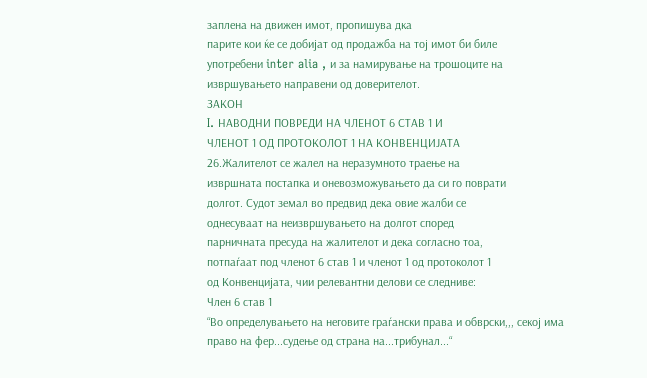заплена на движен имот, пропишува дка
парите кои ќе се добијат од продажба на тој имот би биле
употребени inter alia , и за намирување на трошоците на
извршувањето направени од доверителот.
ЗАКОН
I. НАВОДНИ ПОВРЕДИ НА ЧЛЕНОТ 6 СТАВ 1 И
ЧЛЕНОТ 1 ОД ПРОТОКОЛОТ 1 НА КОНВЕНЦИЈАТА
26.Жалителот се жалел на неразумното траење на
извршната постапка и оневозможувањето да си го поврати
долгот. Судот земал во предвид дека овие жалби се
однесуваат на неизвршувањето на долгот според
парничната пресуда на жалителот и дека согласно тоа,
потпаѓаат под членот 6 став 1 и членот 1 од протоколот 1
од Конвенцијата, чии релевантни делови се следниве:
Член 6 став 1
“Во определувањето на неговите граѓански права и обврски,,, секој има
право на фер...судење од страна на...трибунал...“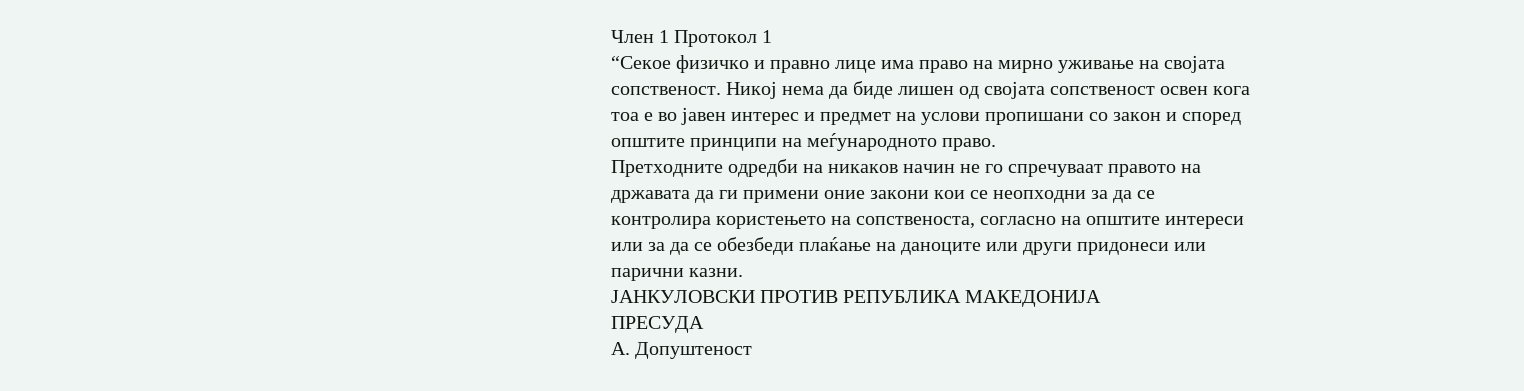Член 1 Протокол 1
“Секое физичко и правно лице има право на мирно уживање на својата
сопственост. Никој нема да биде лишен од својата сопственост освен кога
тоа е во јавен интерес и предмет на услови пропишани со закон и според
општите принципи на меѓународното право.
Претходните одредби на никаков начин не го спречуваат правото на
државата да ги примени оние закони кои се неопходни за да се
контролира користењето на сопственоста, согласно на општите интереси
или за да се обезбеди плаќање на даноците или други придонеси или
парични казни.
ЈАНКУЛОВСКИ ПРОТИВ РЕПУБЛИКА МАКЕДОНИЈА
ПРЕСУДА
А. Допуштеност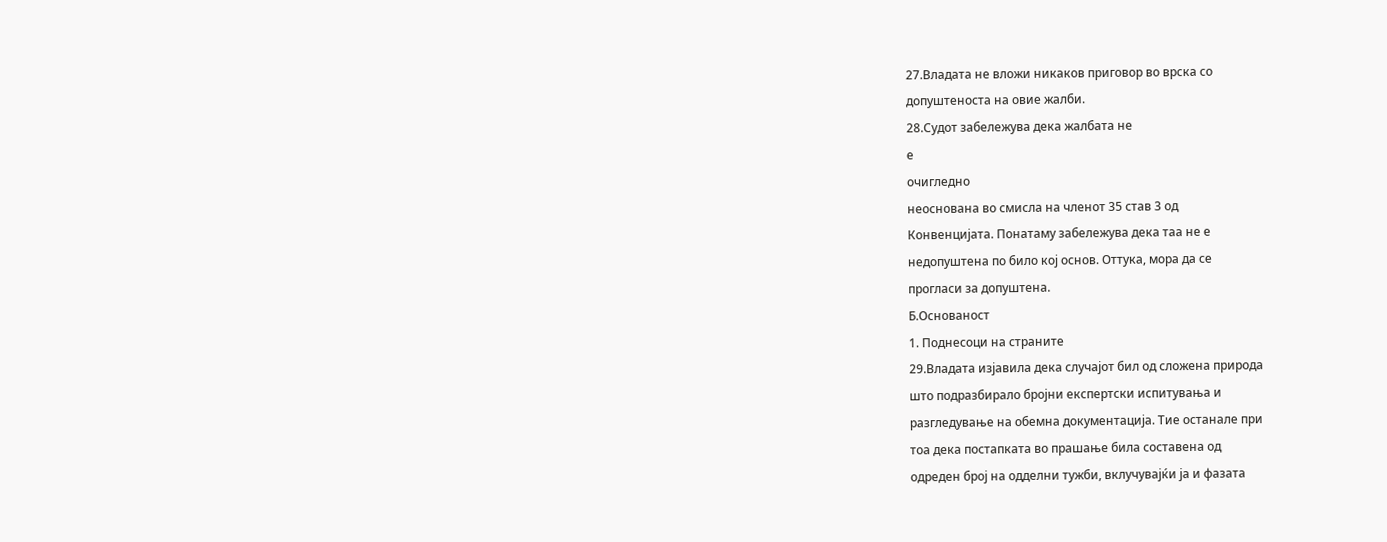27.Владата не вложи никаков приговор во врска со
допуштеноста на овие жалби.
28.Судот забележува дека жалбата не
е
очигледно
неоснована во смисла на членот 35 став 3 од
Конвенцијата. Понатаму забележува дека таа не е
недопуштена по било кој основ. Оттука, мора да се
прогласи за допуштена.
Б.Основаност
1. Поднесоци на страните
29.Владата изјавила дека случајот бил од сложена природа
што подразбирало бројни експертски испитувања и
разгледување на обемна документација. Тие останале при
тоа дека постапката во прашање била составена од
одреден број на одделни тужби, вклучувајќи ја и фазата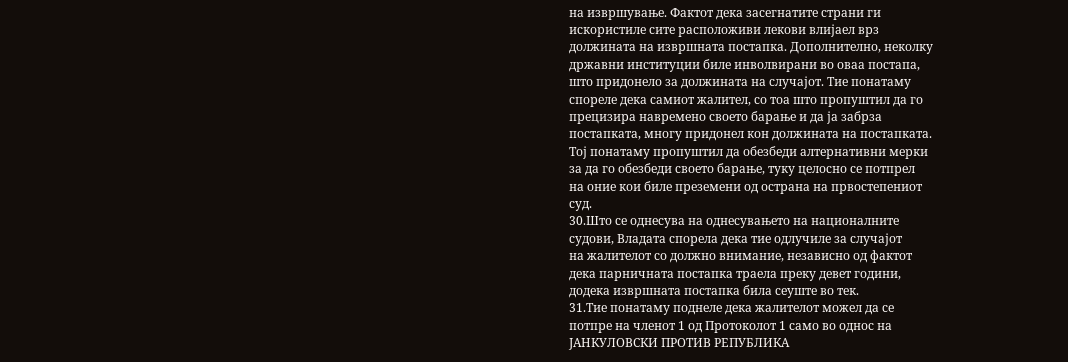на извршување. Фактот дека засегнатите страни ги
искористиле сите расположиви лекови влијаел врз
должината на извршната постапка. Дополнително, неколку
државни институции биле инволвирани во оваа постапа,
што придонело за должината на случајот. Тие понатаму
спореле дека самиот жалител, со тоа што пропуштил да го
прецизира навремено своето барање и да ја забрза
постапката, многу придонел кон должината на постапката.
Тој понатаму пропуштил да обезбеди алтернативни мерки
за да го обезбеди своето барање, туку целосно се потпрел
на оние кои биле преземени од острана на првостепениот
суд.
30.Што се однесува на однесувањето на националните
судови, Владата спорела дека тие одлучиле за случајот
на жалителот со должно внимание, независно од фактот
дека парничната постапка траела преку девет години,
додека извршната постапка била сеуште во тек.
31.Тие понатаму поднеле дека жалителот можел да се
потпре на членот 1 од Протоколот 1 само во однос на
ЈАНКУЛОВСКИ ПРОТИВ РЕПУБЛИКА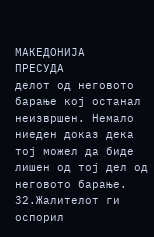МАКЕДОНИЈА
ПРЕСУДА
делот од неговото барање кој останал неизвршен. Немало
ниеден доказ дека тој можел да биде лишен од тој дел од
неговото барање.
32.Жалителот ги оспорил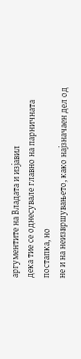аргументите на Владата и изјавил
дека тие се однесувале главно на парничната постапка, но
не и на неизвршувањето, како најзначаен дел од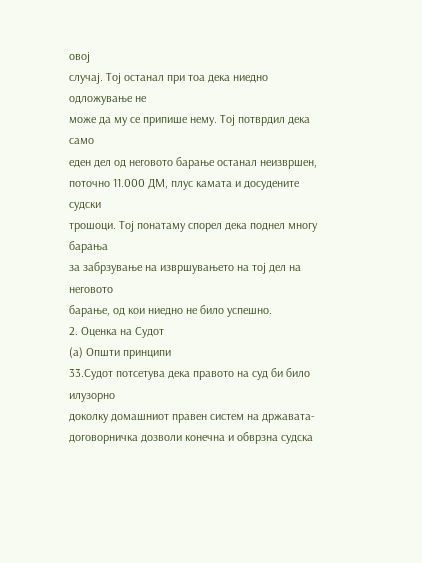овој
случај. Тој останал при тоа дека ниедно одложување не
може да му се припише нему. Тој потврдил дека само
еден дел од неговото барање останал неизвршен,
поточно 11.000 ДМ, плус камата и досудените судски
трошоци. Тој понатаму спорел дека поднел многу барања
за забрзување на извршувањето на тој дел на неговото
барање, од кои ниедно не било успешно.
2. Оценка на Судот
(а) Општи принципи
33.Судот потсетува дека правото на суд би било илузорно
доколку домашниот правен систем на државата-
договорничка дозволи конечна и обврзна судска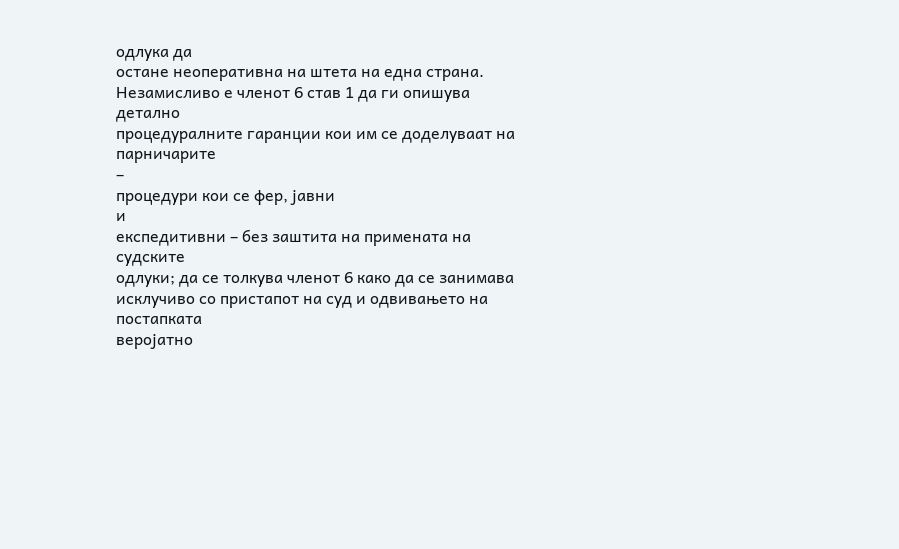одлука да
остане неоперативна на штета на една страна.
Незамисливо е членот 6 став 1 да ги опишува детално
процедуралните гаранции кои им се доделуваат на
парничарите
–
процедури кои се фер, јавни
и
експедитивни – без заштита на примената на судските
одлуки; да се толкува членот 6 како да се занимава
исклучиво со пристапот на суд и одвивањето на
постапката
веројатно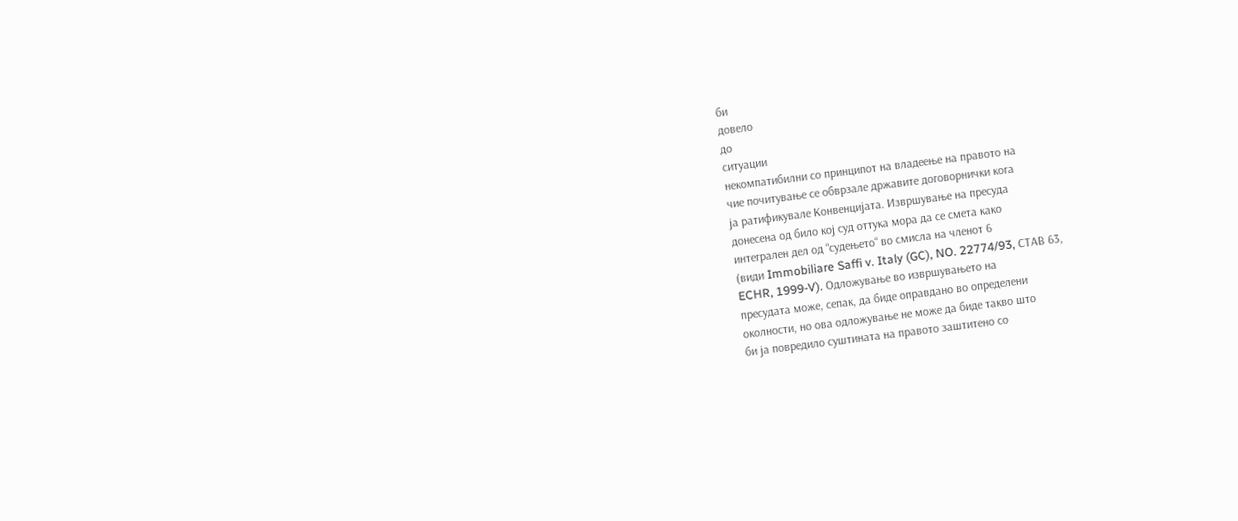би
довело
до
ситуации
некомпатибилни со принципот на владеење на правото на
чие почитување се обврзале државите договорнички кога
ја ратификувале Конвенцијата. Извршување на пресуда
донесена од било кој суд оттука мора да се смета како
интегрален дел од “судењето“ во смисла на членот 6
(види Immobiliare Saffi v. Italy (GC), NO. 22774/93, СТАВ 63,
ECHR, 1999-V). Одложување во извршувањето на
пресудата може, сепак, да биде оправдано во определени
околности, но ова одложување не може да биде такво што
би ја повредило суштината на правото заштитено со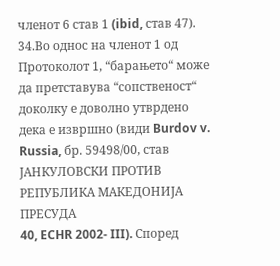членот 6 став 1 (ibid, став 47).
34.Во однос на членот 1 од Протоколот 1, “барањето“ може
да претставува “сопственост“ доколку е доволно утврдено
дека е извршно (види Burdov v. Russia, бр. 59498/00, став
ЈАНКУЛОВСКИ ПРОТИВ РЕПУБЛИКА МАКЕДОНИЈА
ПРЕСУДА
40, ECHR 2002- III). Според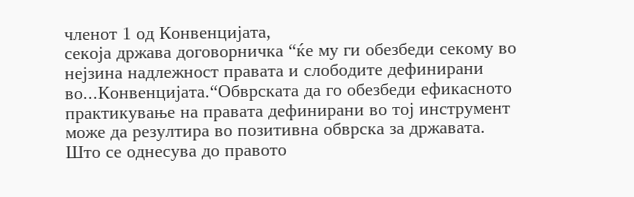членот 1 од Конвенцијата,
секоја држава договорничка “ќе му ги обезбеди секому во
нејзина надлежност правата и слободите дефинирани
во...Конвенцијата.“Обврската да го обезбеди ефикасното
практикување на правата дефинирани во тој инструмент
може да резултира во позитивна обврска за државата.
Што се однесува до правото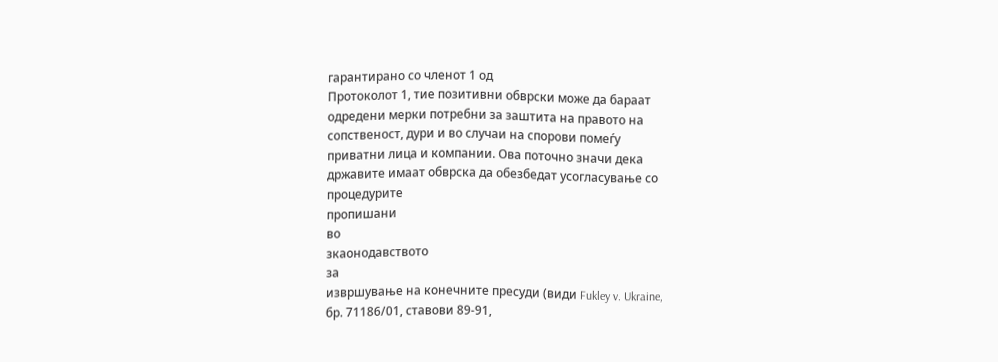гарантирано со членот 1 од
Протоколот 1, тие позитивни обврски може да бараат
одредени мерки потребни за заштита на правото на
сопственост, дури и во случаи на спорови помеѓу
приватни лица и компании. Ова поточно значи дека
државите имаат обврска да обезбедат усогласување со
процедурите
пропишани
во
зкаонодавството
за
извршување на конечните пресуди (види Fukley v. Ukraine,
бр. 71186/01, ставови 89-91,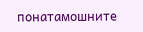понатамошните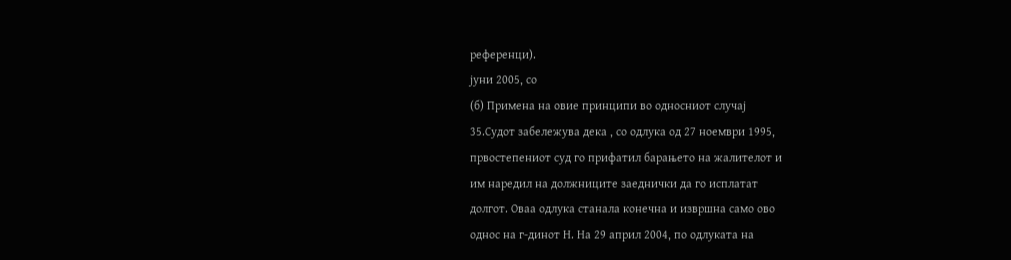референци).
јуни 2005, со
(б) Примена на овие принципи во односниот случај
35.Судот забележува дека , со одлука од 27 ноември 1995,
првостепениот суд го прифатил барањето на жалителот и
им наредил на должниците заеднички да го исплатат
долгот. Оваа одлука станала конечна и извршна само ово
однос на г-динот Н. На 29 април 2004, по одлуката на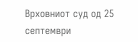Врховниот суд од 25 септември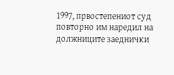1997, првостепениот суд
повторно им наредил на должниците заеднички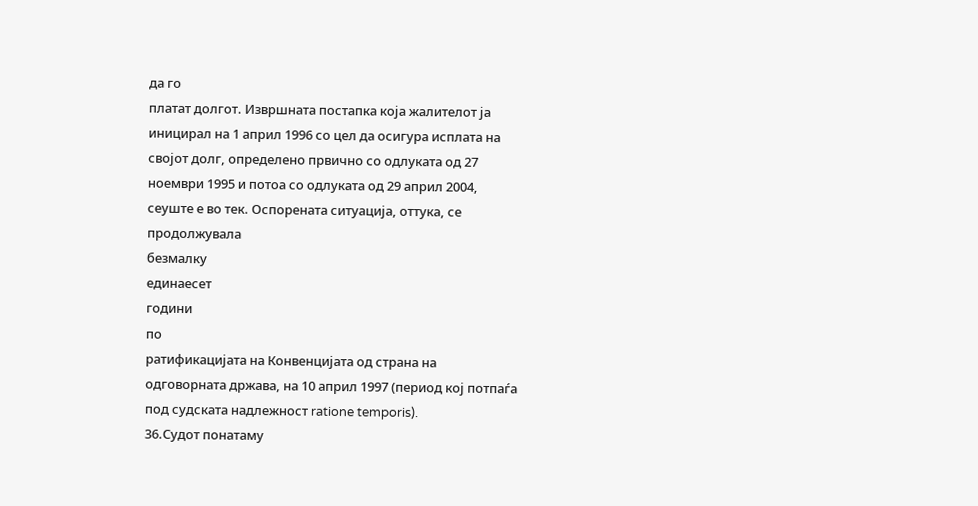да го
платат долгот. Извршната постапка која жалителот ја
иницирал на 1 април 1996 со цел да осигура исплата на
својот долг, определено првично со одлуката од 27
ноември 1995 и потоа со одлуката од 29 април 2004,
сеуште е во тек. Оспорената ситуација, оттука, се
продолжувала
безмалку
единаесет
години
по
ратификацијата на Конвенцијата од страна на
одговорната држава, на 10 април 1997 (период кој потпаѓа
под судската надлежност ratione temporis).
36.Судот понатаму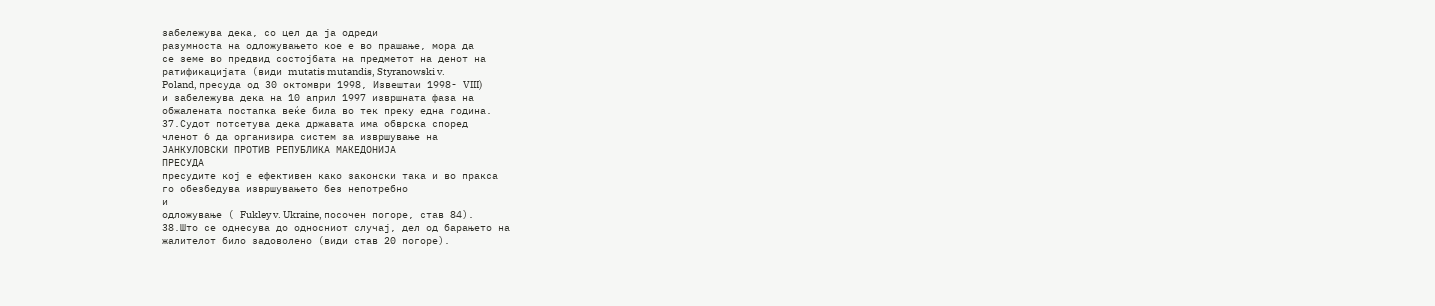забележува дека, со цел да ја одреди
разумноста на одложувањето кое е во прашање, мора да
се земе во предвид состојбата на предметот на денот на
ратификацијата (види mutatis mutandis, Styranowski v.
Poland, пресуда од 30 октомври 1998, Извештаи 1998- VIII)
и забележува дека на 10 април 1997 извршната фаза на
обжалената постапка веќе била во тек преку една година.
37.Судот потсетува дека државата има обврска според
членот 6 да организира систем за извршување на
ЈАНКУЛОВСКИ ПРОТИВ РЕПУБЛИКА МАКЕДОНИЈА
ПРЕСУДА
пресудите кој е ефективен како законски така и во пракса
го обезбедува извршувањето без непотребно
и
одложување ( Fukley v. Ukraine, посочен погоре, став 84).
38.Што се однесува до односниот случај, дел од барањето на
жалителот било задоволено (види став 20 погоре).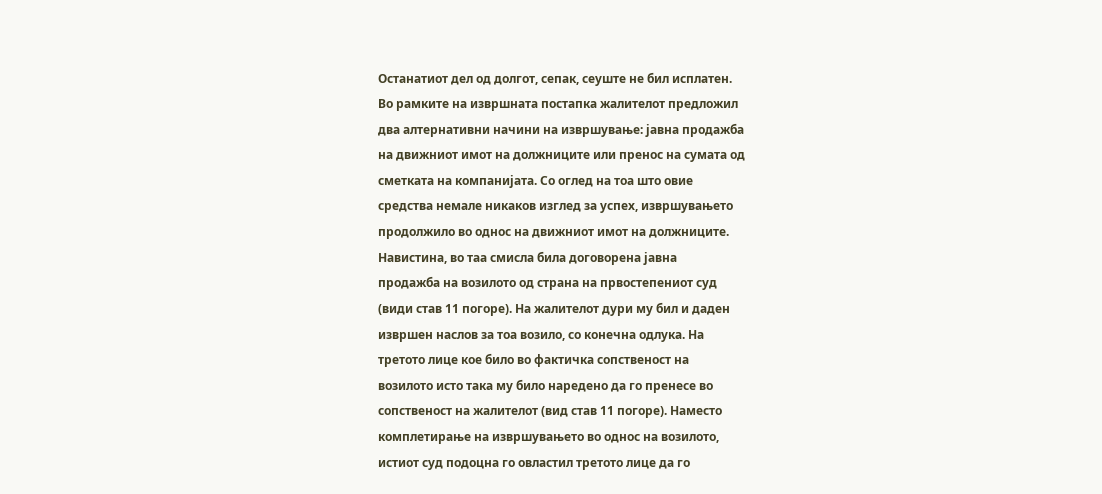Останатиот дел од долгот, сепак, сеуште не бил исплатен.
Во рамките на извршната постапка жалителот предложил
два алтернативни начини на извршување: јавна продажба
на движниот имот на должниците или пренос на сумата од
сметката на компанијата. Со оглед на тоа што овие
средства немале никаков изглед за успех, извршувањето
продолжило во однос на движниот имот на должниците.
Навистина, во таа смисла била договорена јавна
продажба на возилото од страна на првостепениот суд
(види став 11 погоре). На жалителот дури му бил и даден
извршен наслов за тоа возило, со конечна одлука. На
третото лице кое било во фактичка сопственост на
возилото исто така му било наредено да го пренесе во
сопственост на жалителот (вид став 11 погоре). Наместо
комплетирање на извршувањето во однос на возилото,
истиот суд подоцна го овластил третото лице да го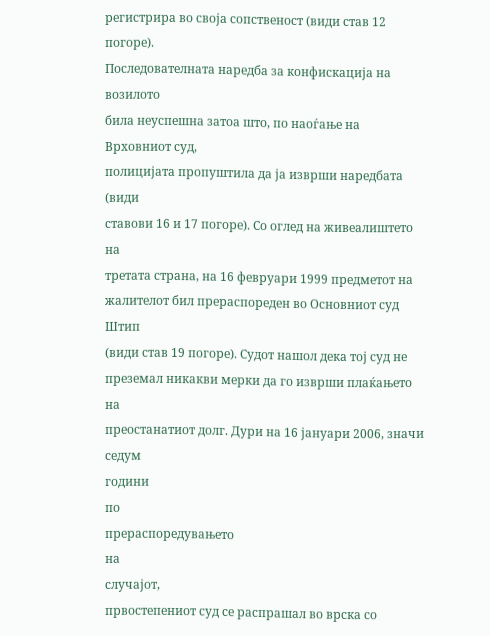регистрира во своја сопственост (види став 12 погоре).
Последователната наредба за конфискација на возилото
била неуспешна затоа што, по наоѓање на Врховниот суд,
полицијата пропуштила да ја изврши наредбата (види
ставови 16 и 17 погоре). Со оглед на живеалиштето на
третата страна, на 16 февруари 1999 предметот на
жалителот бил прераспореден во Основниот суд Штип
(види став 19 погоре). Судот нашол дека тој суд не
преземал никакви мерки да го изврши плаќањето на
преостанатиот долг. Дури на 16 јануари 2006, значи седум
години
по
прераспоредувањето
на
случајот,
првостепениот суд се распрашал во врска со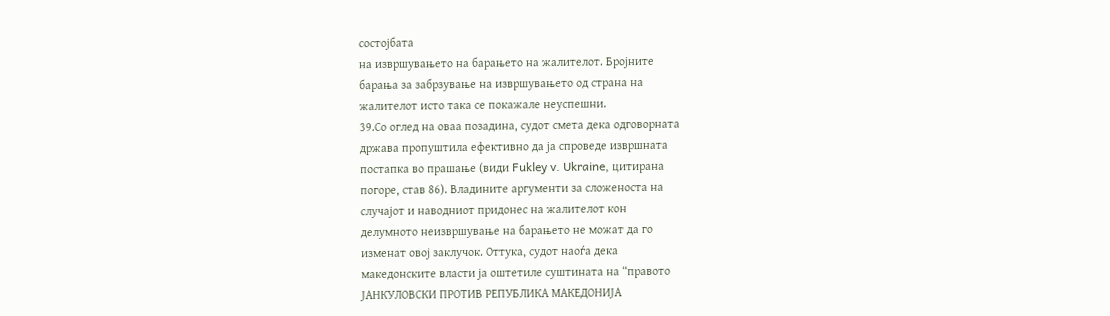состојбата
на извршувањето на барањето на жалителот. Бројните
барања за забрзување на извршувањето од страна на
жалителот исто така се покажале неуспешни.
39.Со оглед на оваа позадина, судот смета дека одговорната
држава пропуштила ефективно да ја спроведе извршната
постапка во прашање (види Fukley v. Ukraine, цитирана
погоре, став 86). Владините аргументи за сложеноста на
случајот и наводниот придонес на жалителот кон
делумното неизвршување на барањето не можат да го
изменат овој заклучок. Оттука, судот наоѓа дека
македонските власти ја оштетиле суштината на “правото
ЈАНКУЛОВСКИ ПРОТИВ РЕПУБЛИКА МАКЕДОНИЈА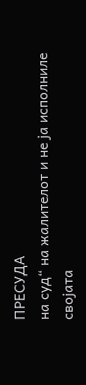ПРЕСУДА
на суд“ на жалителот и не ја исполниле својата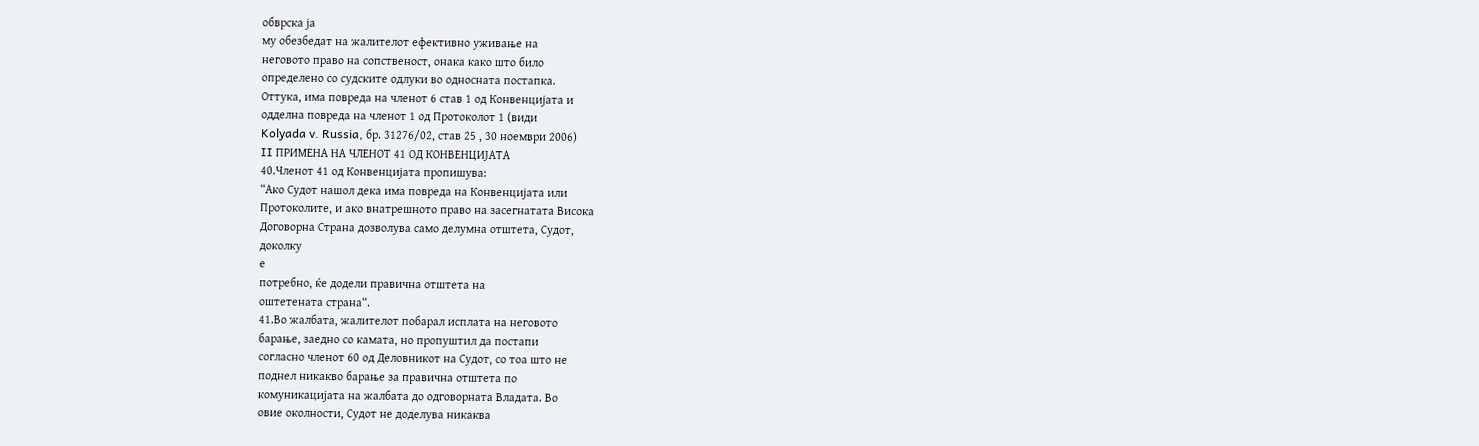обврска ја
му обезбедат на жалителот ефективно уживање на
неговото право на сопственост, онака како што било
определено со судските одлуки во односната постапка.
Оттука, има повреда на членот 6 став 1 од Конвенцијата и
одделна повреда на членот 1 од Протоколот 1 (види
Kolyada v. Russia, бр. 31276/02, став 25 , 30 ноември 2006)
II ПРИМЕНА НА ЧЛЕНОТ 41 ОД КОНВЕНЦИЈАТА
40.Членот 41 од Конвенцијата пропишува:
“Ако Судот нашол дека има повреда на Конвенцијата или
Протоколите, и ако внатрешното право на засегнатата Висока
Договорна Страна дозволува само делумна отштета, Судот,
доколку
е
потребно, ќе додели правична отштета на
оштетената страна“.
41.Во жалбата, жалителот побарал исплата на неговото
барање, заедно со камата, но пропуштил да постапи
согласно членот 60 од Деловникот на Судот, со тоа што не
поднел никакво барање за правична отштета по
комуникацијата на жалбата до одговорната Владата. Во
овие околности, Судот не доделува никаква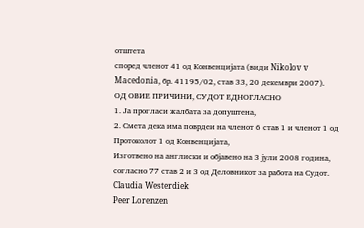отштета
според членот 41 од Конвенцијата (види Nikolov v
Macedonia, бр. 41195/02, став 33, 20 декември 2007).
ОД ОВИЕ ПРИЧИНИ, СУДОТ ЕДНОГЛАСНО
1. Ја прогласи жалбата за допуштена,
2. Смета дека има поврдеи на членот 6 став 1 и членот 1 од
Протоколот 1 од Конвенцијата,
Изготвено на англиски и објавено на 3 јули 2008 година,
согласно 77 став 2 и 3 од Деловникот за работа на Судот.
Claudia Westerdiek
Peer Lorenzen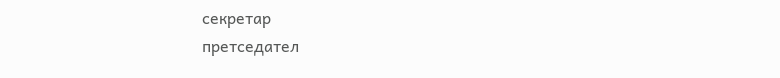секретар
претседател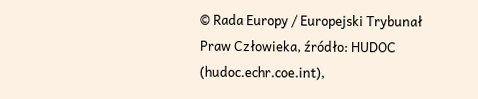© Rada Europy / Europejski Trybunał Praw Człowieka, źródło: HUDOC (hudoc.echr.coe.int),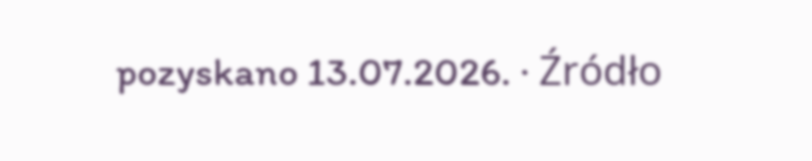pozyskano 13.07.2026. · Źródło